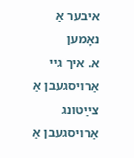איבער אַ נאָמען
א. איך גײ אַרױסגעבן אַ צײַטונג
אַרױסגעבן אַ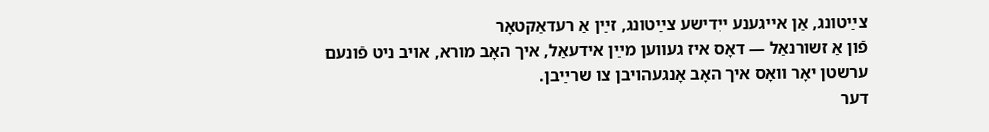צײַטונג, אַן אײגענע ייִדישע צײַטונג, זײַן אַ רעדאַקטאָר
פֿון אַ זשורנאַל ― דאָס איז געװען מײַן אידעאַל, איך האָב מורא, אױב ניט פֿונעם
ערשטן יאָר װאָס איך האָב אָנגעהױבן צו שרײַבן.
דער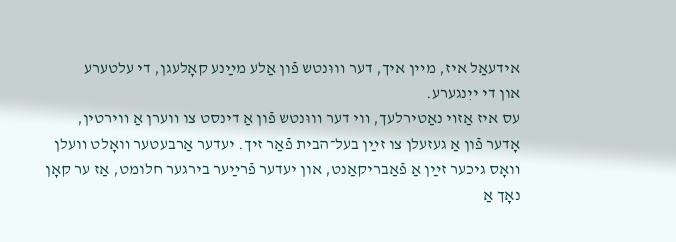אידעאַל איז, מײן איך, דער װוּנטש פֿון אַלע מײַנע קאָלעגן, די עלטערע
און די ייִנגערע.
עס איז אַזױ נאַטירלעך, װי דער װוּנטש פֿון אַ דינסט צו װערן אַ װירטין,
אָדער פֿון אַ געזעלן צו זײַן בעל־הבית פֿאַר זיך. יעדער אַרבעטער װאָלט װעלן
װאָס גיכער זײַן אַ פֿאַבריקאַנט, און יעדער פֿרײַער בירגער חלומט, אַז ער קאָן
נאָך אַ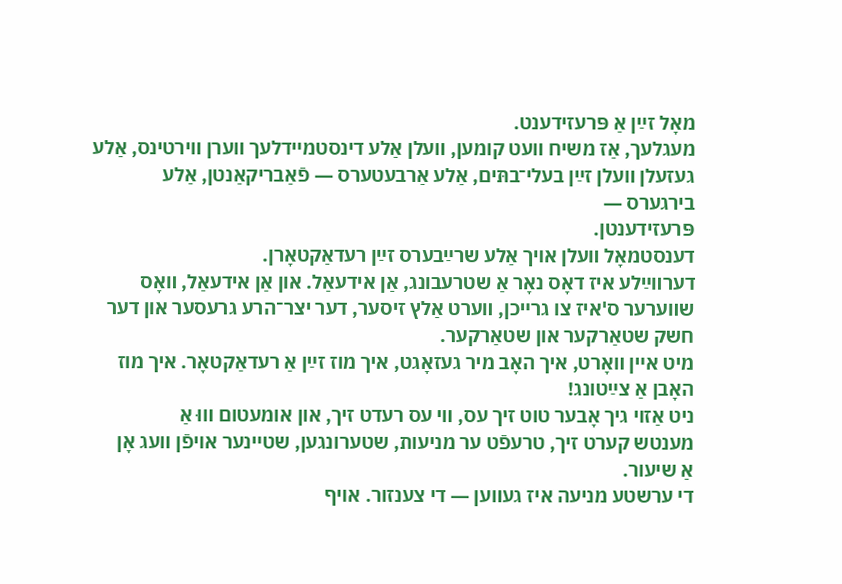מאָל זײַן אַ פּרעזידענט.
מעגלעך, אַז משיח װעט קומען, װעלן אַלע דינסטמײדלעך װערן װירטינס, אַלע
געזעלן װעלן זײַן בעלי־בתּים, אַלע אַרבעטערס ― פֿאַבריקאַנטן, אַלע בירגערס ―
פּרעזידענטן.
דענסטמאָל װעלן אױך אַלע שרײַבערס זײַן רעדאַקטאָרן.
דערװײַלע איז דאָס נאָר אַ שטרעבונג, אַן אידעאַל. און אַן אידעאַל, װאָס
שװערער ס'איז צו גרײכן, װערט אַלץ זיסער, דער יצר־הרע גרעסער און דער
חשק שטאַרקער און שטאַרקער.
מיט אײן װאָרט, איך האָב מיר געזאָגט, איך מוז זײַן אַ רעדאַקטאָר. איך מוז
האָבן אַ צײַטונג!
ניט אַזױ גיך אָבער טוט זיך עס, װי עס רעדט זיך, און אומעטום װוּ אַ
מענטש קערט זיך, טרעפֿט ער מניעות, שטערונגען, שטײנער אױפֿן װעג אָן
אַ שיעור.
די ערשטע מניעה איז געװען ― די צענזור. אױף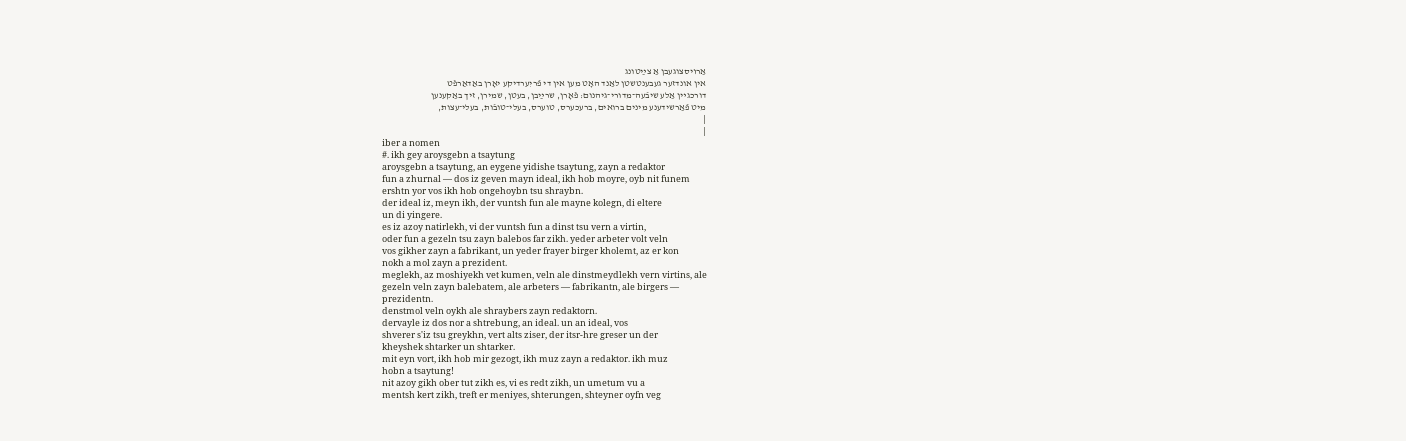אַרױסצוגעבן אַ צײַטונג
אין אונדזער געבענטשטן לאַנד האָט מען אין די פֿריִערדיקע יאָרן באַדאַרפֿט
דורכגײן אַלע שיבֿעה־מדורי־גיהנום: פֿאָרן, שרײַבן, בעטן, שמירן, זיך באַקענען
מיט פֿאַרשידענע מינים ברואים, ברעכערס, טוערס, בעלי־טובֿות, בעלי־עצות,
|
|
iber a nomen
#. ikh gey aroysgebn a tsaytung
aroysgebn a tsaytung, an eygene yidishe tsaytung, zayn a redaktor
fun a zhurnal ― dos iz geven mayn ideal, ikh hob moyre, oyb nit funem
ershtn yor vos ikh hob ongehoybn tsu shraybn.
der ideal iz, meyn ikh, der vuntsh fun ale mayne kolegn, di eltere
un di yingere.
es iz azoy natirlekh, vi der vuntsh fun a dinst tsu vern a virtin,
oder fun a gezeln tsu zayn balebos far zikh. yeder arbeter volt veln
vos gikher zayn a fabrikant, un yeder frayer birger kholemt, az er kon
nokh a mol zayn a prezident.
meglekh, az moshiyekh vet kumen, veln ale dinstmeydlekh vern virtins, ale
gezeln veln zayn balebatem, ale arbeters ― fabrikantn, ale birgers ―
prezidentn.
denstmol veln oykh ale shraybers zayn redaktorn.
dervayle iz dos nor a shtrebung, an ideal. un an ideal, vos
shverer s'iz tsu greykhn, vert alts ziser, der itsr-hre greser un der
kheyshek shtarker un shtarker.
mit eyn vort, ikh hob mir gezogt, ikh muz zayn a redaktor. ikh muz
hobn a tsaytung!
nit azoy gikh ober tut zikh es, vi es redt zikh, un umetum vu a
mentsh kert zikh, treft er meniyes, shterungen, shteyner oyfn veg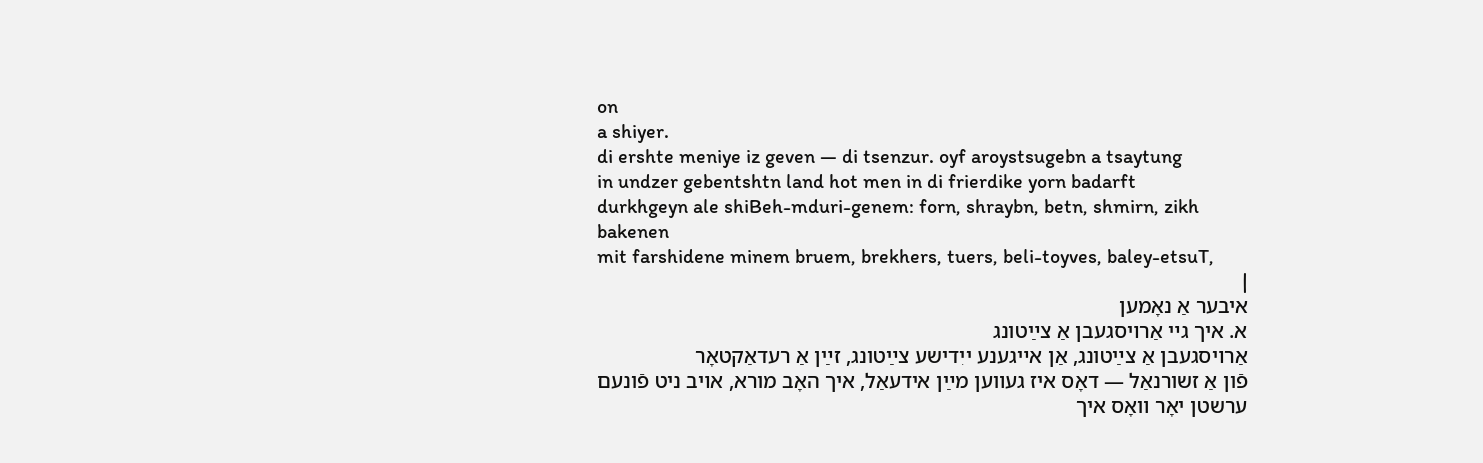on
a shiyer.
di ershte meniye iz geven ― di tsenzur. oyf aroystsugebn a tsaytung
in undzer gebentshtn land hot men in di frierdike yorn badarft
durkhgeyn ale shiBeh-mduri-genem: forn, shraybn, betn, shmirn, zikh bakenen
mit farshidene minem bruem, brekhers, tuers, beli-toyves, baley-etsuT,
|
איבער אַ נאָמען
א. איך גײ אַרױסגעבן אַ צײַטונג
אַרױסגעבן אַ צײַטונג, אַן אײגענע ייִדישע צײַטונג, זײַן אַ רעדאַקטאָר
פֿון אַ זשורנאַל ― דאָס איז געװען מײַן אידעאַל, איך האָב מורא, אױב ניט פֿונעם
ערשטן יאָר װאָס איך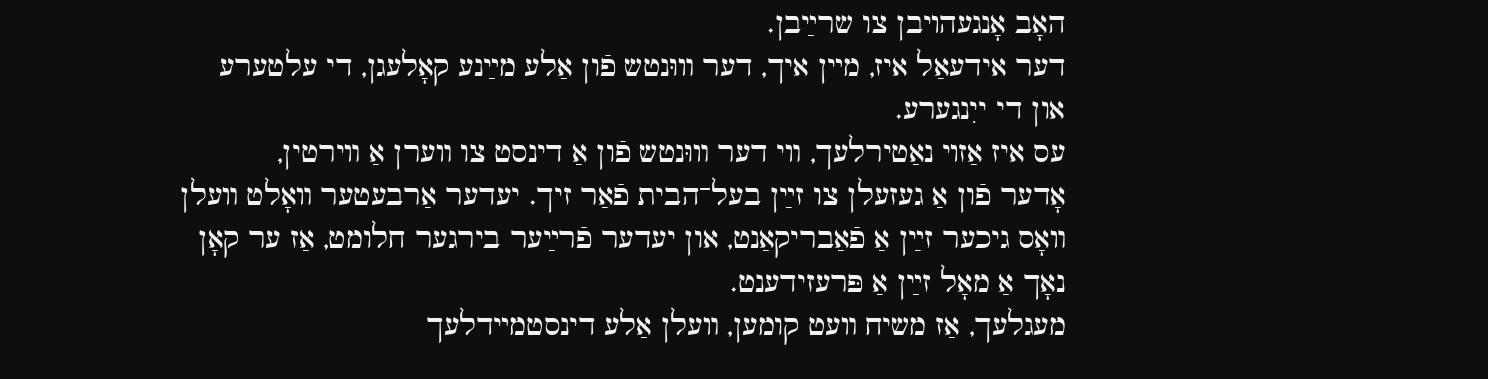האָב אָנגעהױבן צו שרײַבן.
דער אידעאַל איז, מײן איך, דער װוּנטש פֿון אַלע מײַנע קאָלעגן, די עלטערע
און די ייִנגערע.
עס איז אַזױ נאַטירלעך, װי דער װוּנטש פֿון אַ דינסט צו װערן אַ װירטין,
אָדער פֿון אַ געזעלן צו זײַן בעל־הבית פֿאַר זיך. יעדער אַרבעטער װאָלט װעלן
װאָס גיכער זײַן אַ פֿאַבריקאַנט, און יעדער פֿרײַער בירגער חלומט, אַז ער קאָן
נאָך אַ מאָל זײַן אַ פּרעזידענט.
מעגלעך, אַז משיח װעט קומען, װעלן אַלע דינסטמײדלעך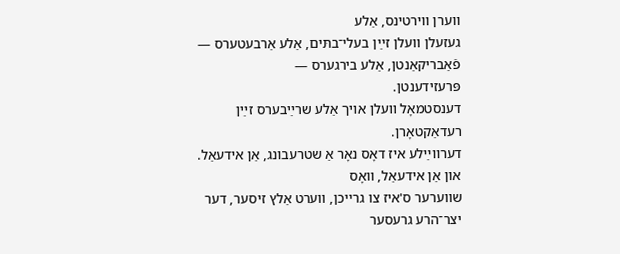װערן װירטינס, אַלע
געזעלן װעלן זײַן בעלי־בתּים, אַלע אַרבעטערס ― פֿאַבריקאַנטן, אַלע בירגערס ―
פּרעזידענטן.
דענסטמאָל װעלן אױך אַלע שרײַבערס זײַן רעדאַקטאָרן.
דערװײַלע איז דאָס נאָר אַ שטרעבונג, אַן אידעאַל. און אַן אידעאַל, װאָס
שװערער ס'איז צו גרײכן, װערט אַלץ זיסער, דער יצר־הרע גרעסער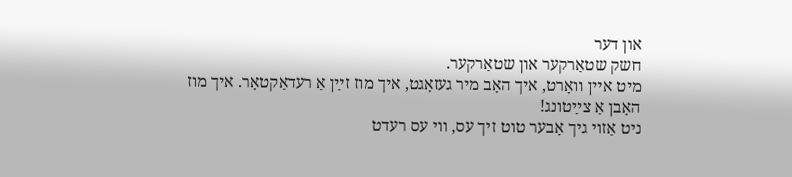און דער
חשק שטאַרקער און שטאַרקער.
מיט אײן װאָרט, איך האָב מיר געזאָגט, איך מוז זײַן אַ רעדאַקטאָר. איך מוז
האָבן אַ צײַטונג!
ניט אַזױ גיך אָבער טוט זיך עס, װי עס רעדט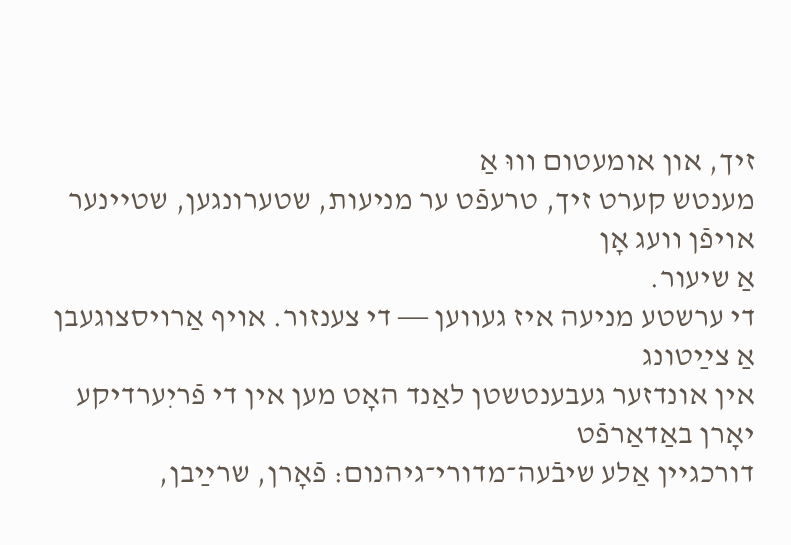זיך, און אומעטום װוּ אַ
מענטש קערט זיך, טרעפֿט ער מניעות, שטערונגען, שטײנער אױפֿן װעג אָן
אַ שיעור.
די ערשטע מניעה איז געװען ― די צענזור. אױף אַרױסצוגעבן אַ צײַטונג
אין אונדזער געבענטשטן לאַנד האָט מען אין די פֿריִערדיקע יאָרן באַדאַרפֿט
דורכגײן אַלע שיבֿעה־מדורי־גיהנום: פֿאָרן, שרײַבן,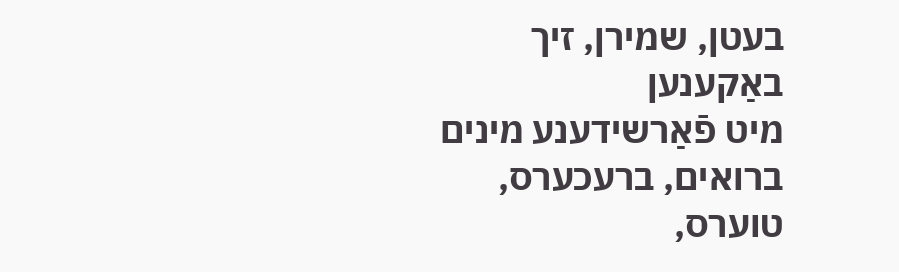בעטן, שמירן, זיך באַקענען
מיט פֿאַרשידענע מינים ברואים, ברעכערס, טוערס,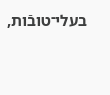בעלי־טובֿות,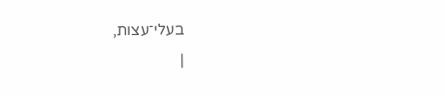בעלי־עצות,
|